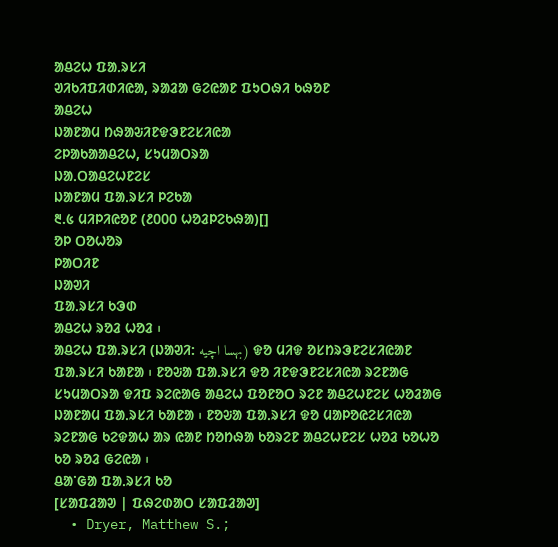ᱟᱪᱮᱦ ᱯᱟᱹᱨᱥᱤ
ᱣᱤᱠᱤᱯᱤᱰᱤᱭᱟ, ᱨᱟᱲᱟ ᱜᱮᱭᱟᱱ ᱯᱩᱛᱷᱤ ᱠᱷᱚᱱ
ᱟᱪᱮᱦ
ᱡᱟᱱᱟᱢ ᱴᱷᱟᱶᱤᱱᱫᱳᱱᱮᱥᱤᱭᱟ
ᱮᱞᱟᱠᱟᱟᱪᱮᱦ, ᱥᱩᱢᱟᱛᱨᱟ
ᱡᱟᱹᱛᱟᱪᱮᱦᱱᱮᱥ
ᱡᱟᱱᱟᱢ ᱯᱟᱹᱨᱥᱤ ᱞᱮᱠᱟ
᱓.᱕ ᱢᱤᱞᱤᱭᱚᱱ (᱒᱐᱐᱐ ᱦᱚᱲᱞᱮᱠᱷᱟ)[]
ᱚᱞ ᱛᱚᱦᱚᱨ
ᱞᱟᱛᱤᱱ
ᱡᱟᱣᱤ
ᱯᱟᱹᱨᱥᱤ ᱠᱳᱰ
ᱟᱪᱮᱦ ᱨᱚᱲ ᱦᱚᱲ ᱾
ᱟᱪᱮᱦ ᱯᱟᱹᱨᱥᱤ (ᱡᱟᱣᱤ: بهسا اچيه) ᱫᱚ ᱢᱤᱫ ᱚᱥᱴᱨᱳᱱᱮᱥᱤᱭᱟᱱ ᱯᱟᱹᱨᱥᱤ ᱠᱟᱱᱟ ᱾ ᱱᱚᱶᱟ ᱯᱟᱹᱨᱥᱤ ᱫᱚ ᱤᱱᱫᱳᱱᱮᱥᱤᱭᱟ ᱨᱮᱱᱟᱜ ᱥᱩᱢᱟᱛᱨᱟ ᱫᱤᱯ ᱨᱮᱭᱟᱜ ᱟᱪᱮᱦ ᱯᱚᱱᱚᱛ ᱨᱮᱱ ᱟᱪᱮᱦᱱᱮᱥ ᱦᱚᱲᱟᱜ ᱡᱟᱱᱟᱢ ᱯᱟᱹᱨᱥᱤ ᱠᱟᱱᱟ ᱾ ᱱᱚᱶᱟ ᱯᱟᱹᱨᱥᱤ ᱫᱚ ᱢᱟᱞᱚᱭᱮᱥᱤᱭᱟ ᱨᱮᱱᱟᱜ ᱠᱮᱫᱟᱦ ᱟᱨ ᱭᱟᱱ ᱴᱚᱴᱷᱟ ᱠᱚᱨᱮᱱ ᱟᱪᱮᱦᱱᱮᱥ ᱦᱚᱲ ᱠᱚᱦᱚ ᱠᱚ ᱨᱚᱲ ᱜᱮᱭᱟ ᱾
ᱪᱟᱸᱜᱟ ᱯᱟᱹᱨᱥᱤ ᱠᱚ
[ᱥᱟᱯᱲᱟᱣ | ᱯᱷᱮᱰᱟᱛ ᱥᱟᱯᱲᱟᱣ]
  • Dryer, Matthew S.;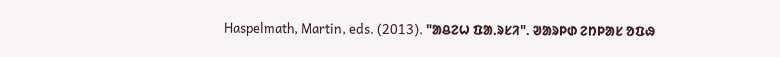Haspelmath, Martin, eds. (2013). "ᱟᱪᱮᱦ ᱯᱟᱹᱨᱥᱤ". ᱣᱟᱨᱞᱰ ᱮᱴᱞᱟᱥ ᱚᱯᱷ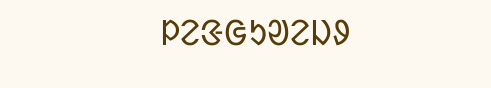ᱞᱮᱝᱜᱩᱣᱮᱡᱽ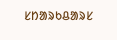ᱥᱴᱟᱨᱠᱪᱟᱨᱥ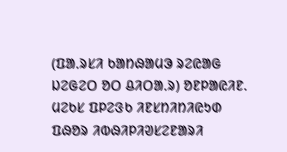(ᱯᱟᱹᱨᱥᱤ ᱠᱟᱴᱷᱟᱢᱳ ᱨᱮᱭᱟᱜ ᱡᱮᱜᱮᱛ ᱚᱛ ᱪᱤᱛᱟᱹᱨ) ᱚᱱᱞᱟᱭᱤᱱ. ᱢᱮᱠᱥ ᱯᱞᱮᱝᱠ ᱤᱱᱥᱴᱤᱴᱤᱭᱩᱰ ᱯᱷᱚᱨ ᱤᱵᱷᱤᱞᱤᱣᱥᱮᱱᱟᱨᱤ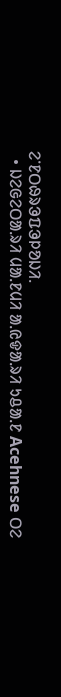ᱮᱸᱱᱛᱷᱨᱳᱯᱳᱞᱚᱡᱤ.
  • ᱡᱮᱜᱮᱛᱟᱹᱨᱤ ᱢᱟᱹᱱᱢᱤ ᱟᱹᱭᱫᱟᱹᱨᱤ ᱩᱪᱟᱹᱱ Acehnese ᱛᱮ